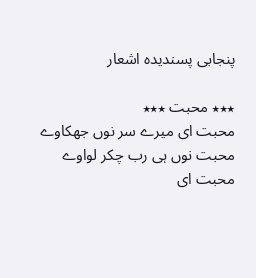پنجابی پسندیدہ اشعار

٭٭٭ محبت ٭٭٭
محبت ای میرے سر نوں جھکاوے
محبت نوں ہی رب چکر لواوے
محبت ای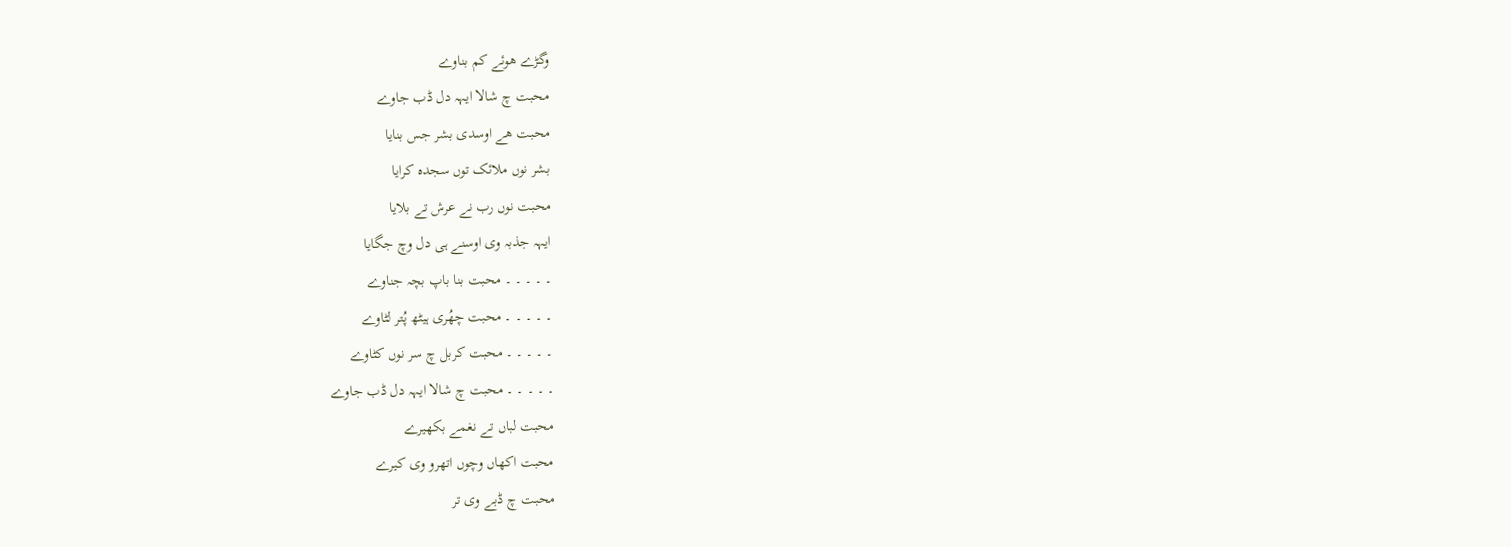وگڑے ھوئے کم بناوے
محبت چ شالا ایہہ دل ڈب جاوے
محبت ھے اوسدی بشر جس بنایا
بشر نوں ملائک توں سجدہ کرایا
محبت نوں رب نے عرش تے بلایا
ایہہ جذبہ وی اوسنے ہی دل وچ جگایا
۔ ۔ ۔ ۔ ۔ محبت بنا باپ بچہ جناوے
۔ ۔ ۔ ۔ ۔ محبت چھُری ہیٹھ پُتر لٹاوے
۔ ۔ ۔ ۔ ۔ محبت کربل چ سر نوں کٹاوے
۔ ۔ ۔ ۔ ۔ محبت چ شالا ایہہ دل ڈب جاوے
محبت لباں تے نغمے بکھیرے
محبت اکھاں وچوں اتھرو وی کیرے
محبت چ ڈبے وی تر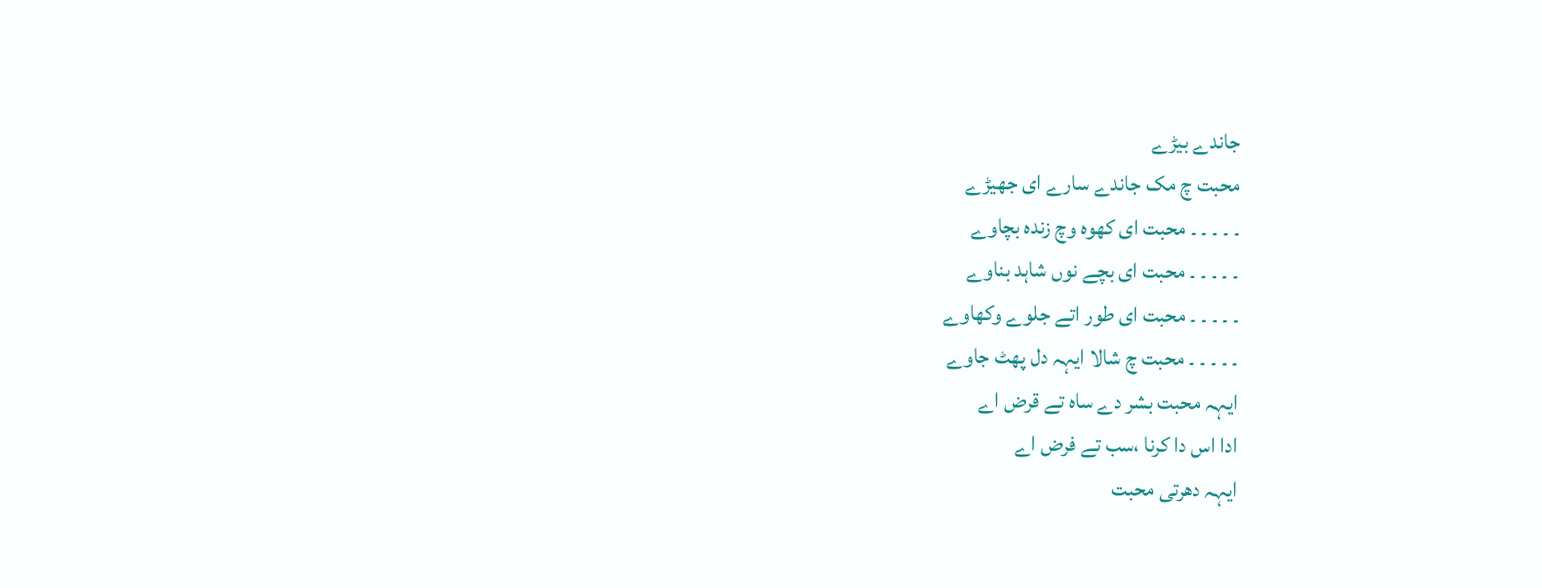جاندے بیڑے
محبت چ مک جاندے سارے ای جھیڑے
۔ ۔ ۔ ۔ ۔ محبت ای کھوہ وچ زندہ بچاوے
۔ ۔ ۔ ۔ ۔ محبت ای بچے نوں شاہد بناوے
۔ ۔ ۔ ۔ ۔ محبت ای طور اتے جلوے وکھاوے
۔ ۔ ۔ ۔ ۔ محبت چ شالا ایہہ دل پھٹ جاوے
ایہہ محبت بشر دے ساہ تے قرض اے
ادا اس دا کرنا ،سب تے فرض اے
ایہہ دھرتی محبت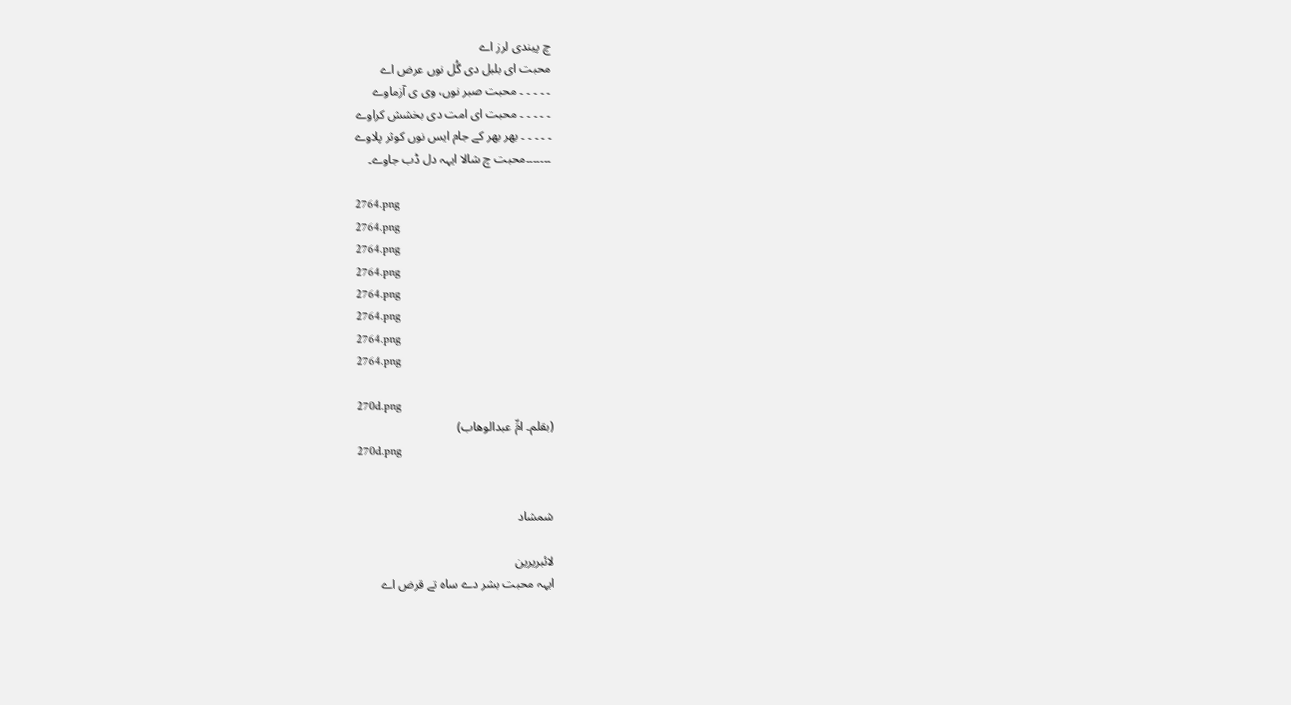چ پیندی لرز اے
محبت ای بلبل دی گُل نوں عرض اے
۔ ۔ ۔ ۔ ۔ محبت صبر نوں، وی ی آزماوے
۔ ۔ ۔ ۔ ۔ محبت ای امت دی بخشش کراوے
۔ ۔ ۔ ۔ ۔ بھر بھر کے جام ایس نوں کوثر پلاوے
۔۔۔۔۔۔۔محبت چ شالا ایہہ دل ڈب جاوے۔

2764.png
2764.png
2764.png
2764.png
2764.png
2764.png
2764.png
2764.png

270d.png
(بقلم۔ امِّ عبدالوھاب)
270d.png


شمشاد

لائبریرین
ایہہ محبت بشر دے ساہ تے قرض اے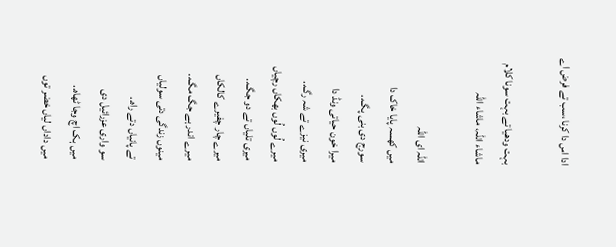ادا اس دا کرنا ،سب تے فرض اے

بہت ودھیا تے بہت سونا کلام
ماشاء اللہ، ماشاء اللہ

اللہ ای اللہ
میں کھسہ پایا خاک دا
سورج دی بنی پگ..
میرا خون حیاتی ونڈ دا
میری نیزے تے شہ رگ..
میرے لُوں لُوں بھکاں رچیاں
میری تلیاں تے دو جگ..
میرے چار چفیرے کالکاں
میرے اندر ہے جگ مگ..
مینوں زندگی دتی سولیاں
تے پانیاں دتے راہ..
سو واری عزرائیل دی
میں ہک اچ وجا ٹھاہ..
میں داداں لیاں خضر توں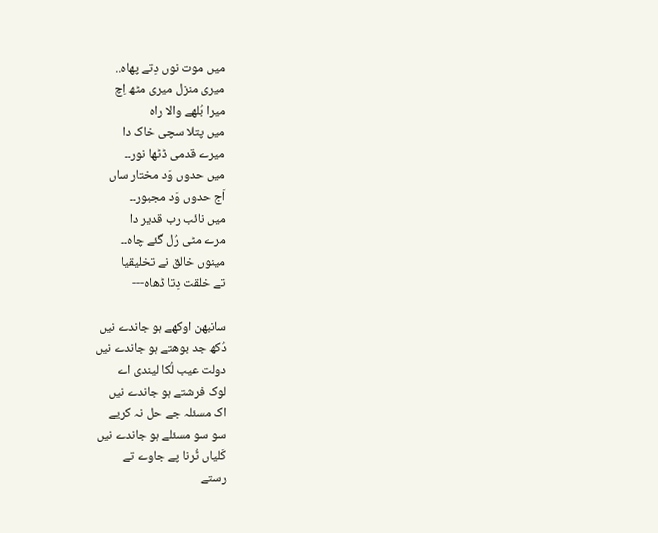میں موت نوں دِتے پھاہ..
میری منزل میری مٹھ اِچ
میرا بُلھے والا راہ
میں پتلا سچی خاک دا
میرے قدمی ڈٹھا نور۔۔
میں حدوں وَد مختار ساں
اَج حدوں وَد مجبور۔۔
میں نائب رب قدیر دا
مرے مٹی رُل گئے چاہ۔۔
مینوں خالق نے تخلیقیا
تے خلقت دِتا ڈھاہ---

سانبھن اوکھے ہو جاندے نیں
دُکھ جد بوھتے ہو جاندے نیں
دولت عیب لُکا لیندی اے
لوک فرشتے ہو جاندے نیں
اک مسئلہ جے حل نہ کریے
سو سو مسئلے ہو جاندے نیں
کَلیاں ٹُرنا پے جاوے تے
رستے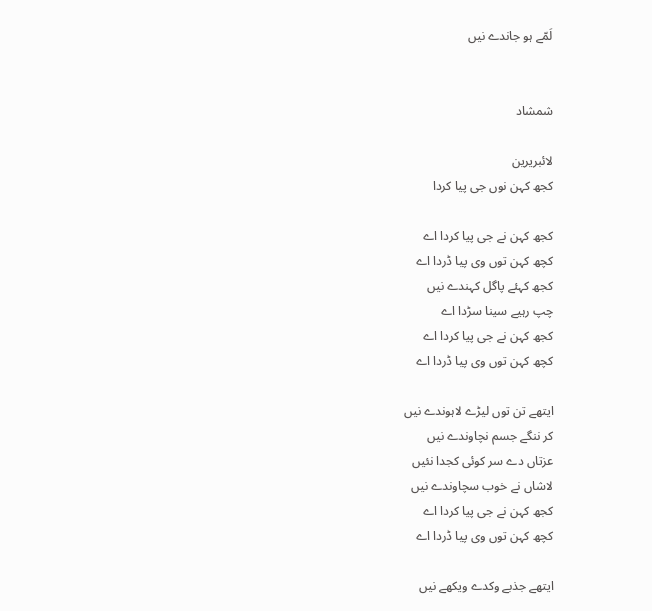لَمّے ہو جاندے نیں


شمشاد

لائبریرین
کجھ کہن نوں جی پیا کردا

کجھ کہن نے جی پیا کردا اے
کچھ کہن توں وی پیا ڈردا اے
کجھ کہئے پاگل کہندے نیں
چپ رہیے سینا سڑدا اے
کجھ کہن نے جی پیا کردا اے
کچھ کہن توں وی پیا ڈردا اے

ایتھے تن توں لیڑے لاہوندے نیں
کر ننگے جسم نچاوندے نیں
عزتاں دے سر کوئی کجدا نئیں
لاشاں نے خوب سچاوندے نیں
کجھ کہن نے جی پیا کردا اے
کچھ کہن توں وی پیا ڈردا اے

ایتھے جذبے وکدے ویکھے نیں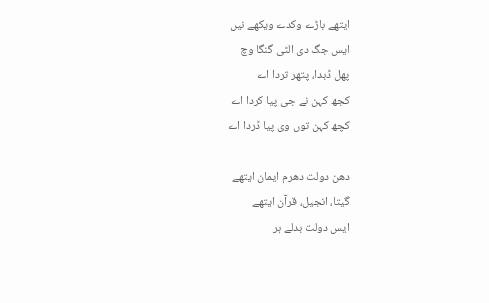ایتھے باڑے وکدے ویکھے نیں
ایس جگ دی الٹی گنگا وچ
پھل ڈبدا، پتھر تردا اے
کجھ کہن نے جی پیا کردا اے
کچھ کہن توں وی پیا ڈردا اے

دھن دولت دھرم ایمان ایتھے
گیتا، انجیل، قرآن ایتھے
ایس دولت بدلے ہر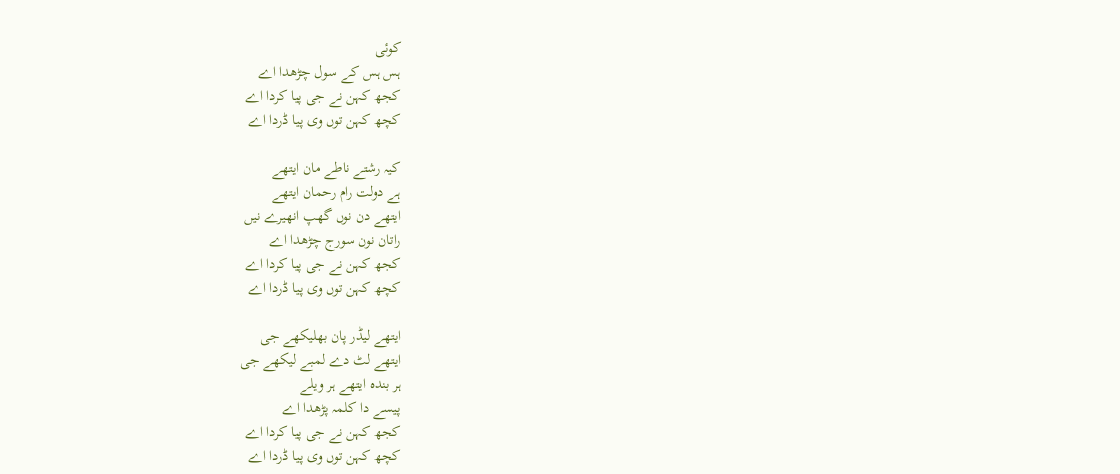کوئی
ہس ہس کے سول چڑھدا اے
کجھ کہن نے جی پیا کردا اے
کچھ کہن توں وی پیا ڈردا اے

کیہ رشتے ناطے مان ایتھے
ہے دولت رام رحمان ایتھے
ایتھے دن نوں گھپ انھیرے نیں
راتان نون سورج چڑھدا اے
کجھ کہن نے جی پیا کردا اے
کچھ کہن توں وی پیا ڈردا اے

ایتھے لیڈر پان بھلیکھے جی
ایتھے لٹ دے لمبے لیکھے جی
ہر بندہ ایتھے ہر ویلے
پیسے دا کلمہ پڑھدا اے
کجھ کہن نے جی پیا کردا اے
کچھ کہن توں وی پیا ڈردا اے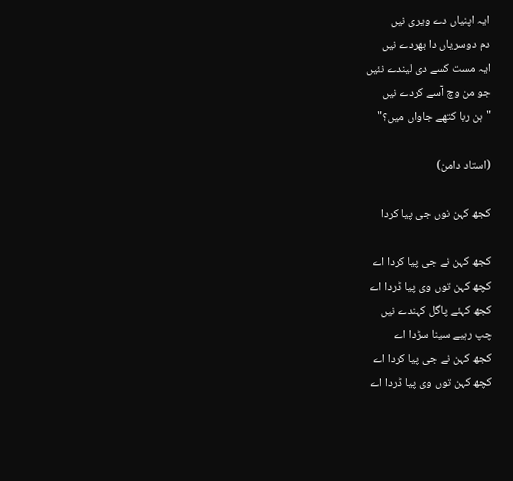ایہ اپنیاں دے ویری نیں
دم دوسریاں دا بھردے نیں
ایہ مست کسے دی لیندے نئیں
جو من وچ آسے کردے نیں
"ہن ربا کتھے جاواں میں؟"

(استاد دامن)

کجھ کہن نوں جی پیا کردا

کجھ کہن نے جی پیا کردا اے
کچھ کہن توں وی پیا ڈردا اے
کجھ کہئے پاگل کہندے نیں
چپ رہیے سینا سڑدا اے
کجھ کہن نے جی پیا کردا اے
کچھ کہن توں وی پیا ڈردا اے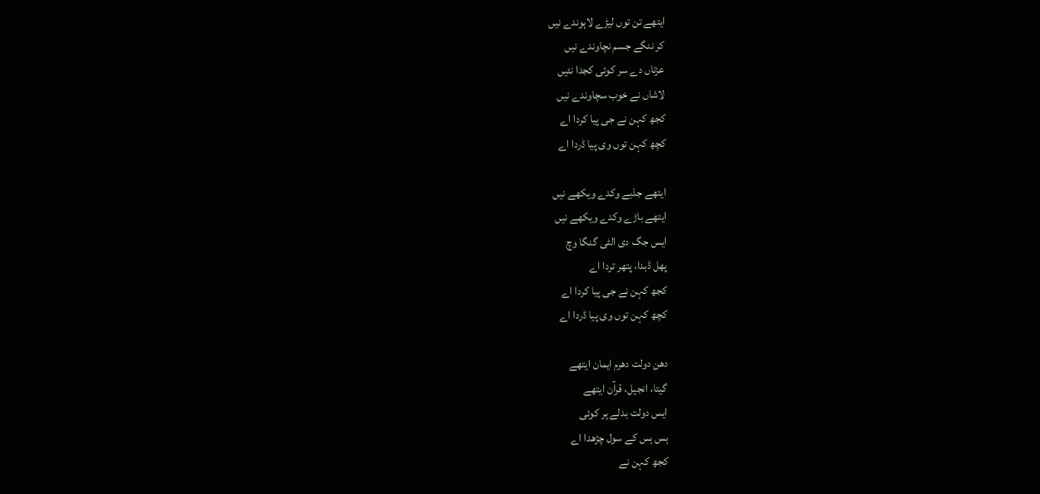ایتھے تن توں لیڑے لاہوندے نیں
کر ننگے جسم نچاوندے نیں
عزتاں دے سر کوئی کجدا نئیں
لاشاں نے خوب سچاوندے نیں
کجھ کہن نے جی پیا کردا اے
کچھ کہن توں وی پیا ڈردا اے

ایتھے جذبے وکدے ویکھے نیں
ایتھے باڑے وکدے ویکھے نیں
ایس جگ دی الٹی گنگا وچ
پھل ڈبدا، پتھر تردا اے
کجھ کہن نے جی پیا کردا اے
کچھ کہن توں وی پیا ڈردا اے

دھن دولت دھرم ایمان ایتھے
گیتا، انجیل، قرآن ایتھے
ایس دولت بدلے ہر کوئی
ہس ہس کے سول چڑھدا اے
کجھ کہن نے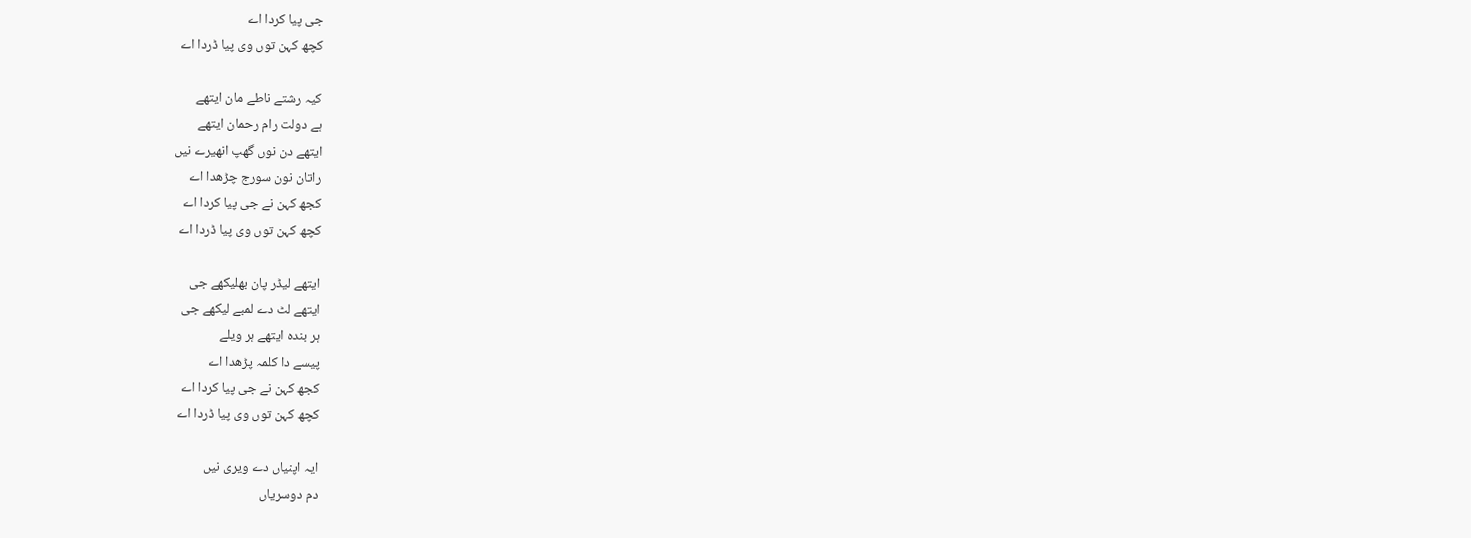جی پیا کردا اے
کچھ کہن توں وی پیا ڈردا اے

کیہ رشتے ناطے مان ایتھے
ہے دولت رام رحمان ایتھے
ایتھے دن نوں گھپ انھیرے نیں
راتان نون سورج چڑھدا اے
کجھ کہن نے جی پیا کردا اے
کچھ کہن توں وی پیا ڈردا اے

ایتھے لیڈر پان بھلیکھے جی
ایتھے لٹ دے لمبے لیکھے جی
ہر بندہ ایتھے ہر ویلے
پیسے دا کلمہ پڑھدا اے
کجھ کہن نے جی پیا کردا اے
کچھ کہن توں وی پیا ڈردا اے

ایہ اپنیاں دے ویری نیں
دم دوسریاں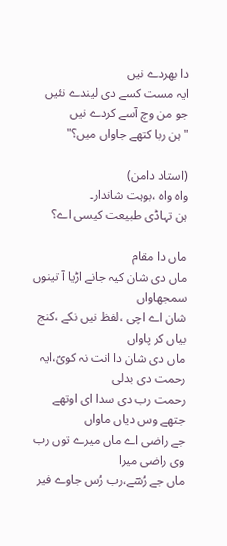دا بھردے نیں
ایہ مست کسے دی لیندے نئیں
جو من وچ آسے کردے نیں
"ہن ربا کتھے جاواں میں؟"

(استاد دامن)
واہ واہ ،بوہت شاندار۔
ہن تہاڈی طبیعت کیسی اے؟

ماں دا مقام
ماں دی شان کیہ جانے اڑیا آ تینوں سمجھاواں
شان اے اچی ،لفظ نیں نکے ،کنج بیاں کر پاواں
ماں دی شان دا انت نہ کویؑ،ایہ رحمت دی بدلی
رحمت رب دی سدا ای اوتھے جتھے وس دیاں ماواں
جے راضی اے ماں میرے توں رب وی راضی میرا
ماں جے رُسؔے،رب رُس جاوے فیر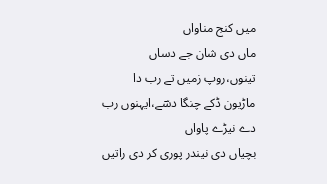میں کنج مناواں
ماں دی شان جے دساں تینوں،روپ زمیں تے رب دا
ماڑیون ڈکے چنگا دسؔے،ایہنوں رب دے نیڑے پاواں
بچیاں دی نیندر پوری کر دی راتیں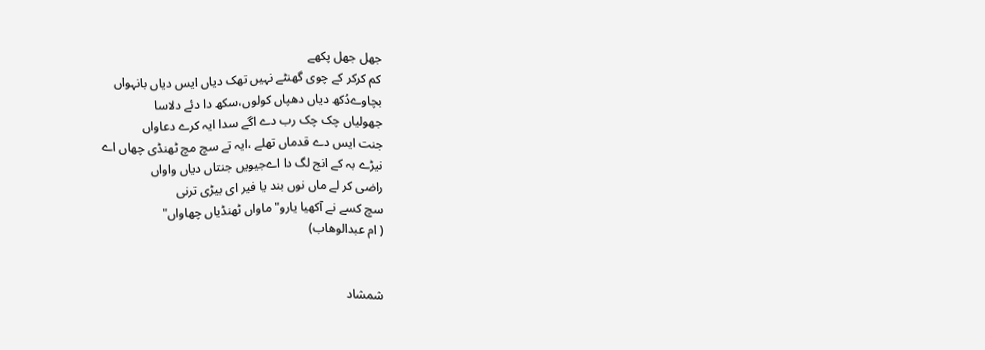جھل جھل پکھے
کم کرکر کے چوی گھنٹے نہیں تھک دیاں ایس دیاں بانہواں
بچاوےدُکھ دیاں دھپاں کولوں،سکھ دا دئے دلاسا
جھولیاں چک چک رب دے اگے سدا ایہ کرے دعاواں
جنت ایس دے قدماں تھلے ،ایہ تے سچ مچ ٹھنڈی چھاں اے
نیڑے بہ کے انج لگ دا اےجیویں جنتاں دیاں واواں
راضی کر لے ماں نوں بند یا فیر ای بیڑی ترنی
سچ کسے نے آکھیا یارو"ماواں ٹھنڈیاں چھاواں"
( ام عبدالوھاب)


شمشاد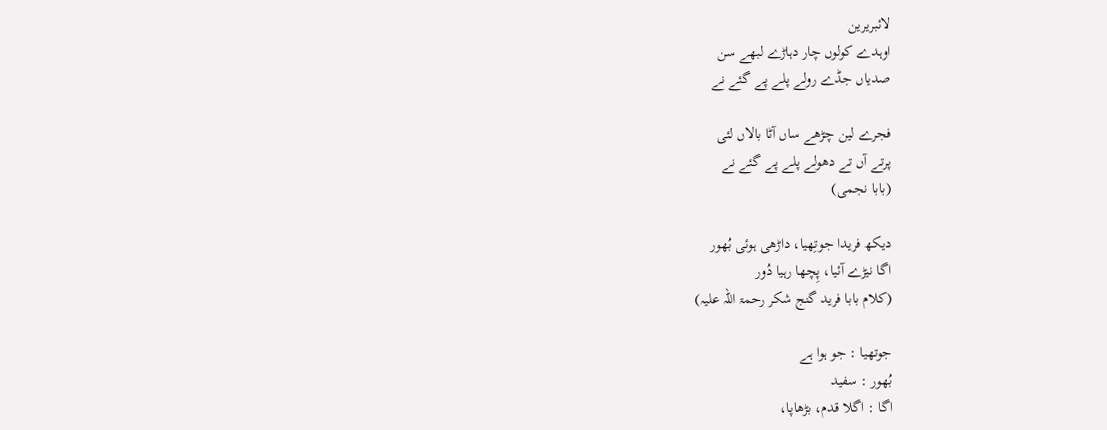لائبریرین
اوہدے کولوں چار دہاڑے لبھے سن
صدیاں جڈے رولے پلے پے گئے نے

فجرے لین چڑھے ساں آٹا بالاں لئی
پرتے آں تے دھولے پلے پے گئے نے
(بابا نجمی)

دیکھ فریدا جوتِھیا، داڑھی ہوئی بُھور
اگا نیڑے آئیا، پِچھا رہیا دُور
(کلام بابا فرید گنج شکر رحمۃ اللہ علیہ)

جوتھیا : جو ہوا ہے
بُھور : سفید
اگا : اگلا قدم، بڑھاپا،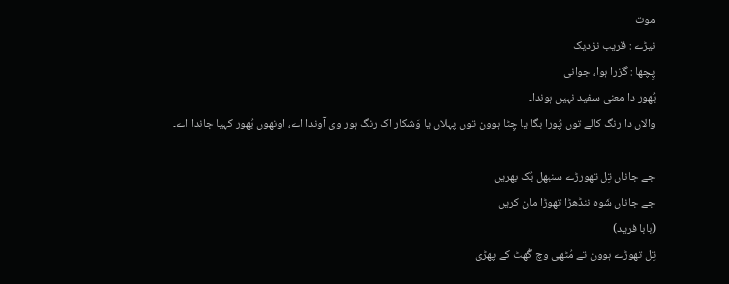موت
نیڑے : قریب نزدیک
پِچھا : گزرا ہوا، جوانی
بُھور دا معنی سفید نہیں ہوندا۔
والاں دا رنگ کالے توں پُورا بگا یا چِٹا ہوون توں پہلاں یا وَشکار اک رنگ ہور وی آوندا اے، اونھوں بُھور کہیا جاندا اے۔

جے جاناں تِل تھورڑے سنبھل بُک بھریں
جے جاناں شَوہ ننڈھڑا تھوڑا مان کریں
(بابا فرید)
تِل تھوڑے ہوون تے مُٹھی وچ گُھٹ کے پھڑی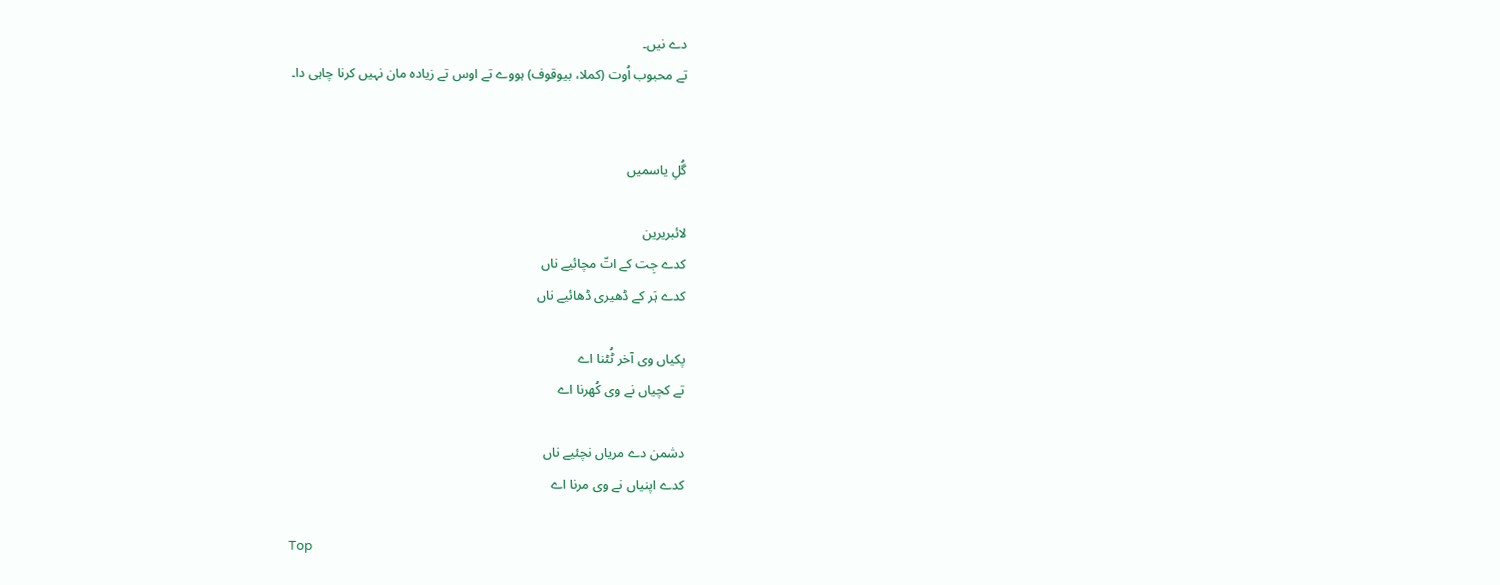دے نیں۔
تے محبوب اُوت (کملا، بیوقوف) ہووے تے اوس تے زیادہ مان نہیں کرنا چاہی دا۔


گُلِ یاسمیں

لائبریرین
کدے جِت کے اتّ مچائیے ناں
کدے ہَر کے ڈھیری ڈھائیے ناں

پکیاں وی آخر ٹُٹنا اے
تے کچیاں نے وی کُھرنا اے

دشمن دے مریاں نچئیے ناں
کدے اپنیاں نے وی مرنا اے

Top